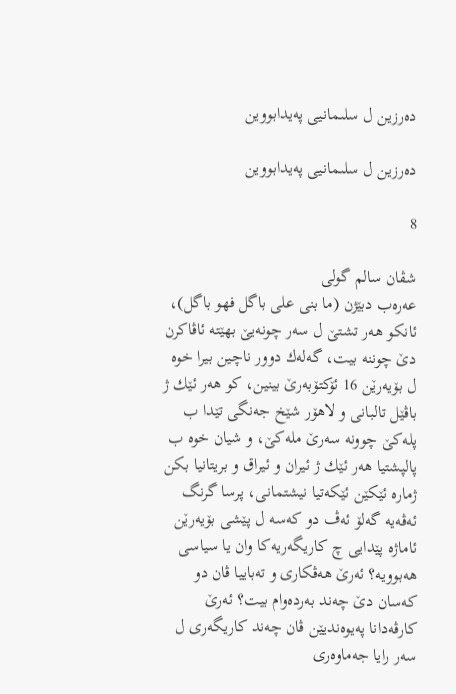ده‌رزین ل سلىمانیى په‌یدابووین

ده‌رزین ل سلىمانیى په‌یدابووین

8

شڤان سالم گولى
عه‌ره‌ب دبێژن (ما بنی علی باگل فهو باگل)، ئانكو هه‌ر تشتێ ل سه‌ر چونه‌یێ بهێته‌ ئاڤاكرن دێ چوننه‌ بیت، گه‌له‌ك دوور ناچین بیرا خوه‌ ل بۆیه‌رێن 16 ئۆكتۆبه‌رێ بینین، كو هه‌ر ئێك ژ باڤێل تالبانی و لاهۆر شێخ جه‌نگی تێدا ب پله‌كێ چوونه‌ سه‌رێ مله‌كێ، و شیان خوه‌ ب پالپشتیا هه‌ر ئێك ژ ئیران و ئیراق و بریتانیا بكن ژماره‌ ئێكێن ئێكه‌تیا نیشتمانی، پرسا گرنگ ئه‌ڤه‌یه‌ گه‌لۆ ئه‌ڤ دو كه‌سه‌ ل پێشی بۆیه‌رێن ئاماژه‌ پێدایی چ كاریگه‌ریه‌كا وان یا سیاسی هه‌بوویه‌؟ ئه‌رێ هه‌ڤكاری و ته‌باییا ڤان دو كه‌سان دێ چه‌ند به‌رده‌وام بیت؟ ئه‌رێ كارڤه‌دانا په‌یوه‌ندیێن ڤان چه‌ند كاریگه‌ری ل سه‌ر رایا جه‌ماوه‌ری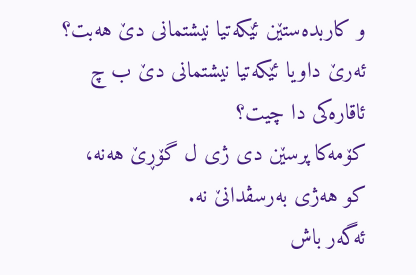و كاربده‌ستێن ئێكه‌تیا نیشتمانی دێ هه‌بت؟ ئه‌رێ داویا ئێكه‌تیا نیشتمانی دێ ب چ ئاقاره‌كی دا چیت؟
كۆمه‌كا پرسێن دی ژی ل گۆڕێ هه‌نه‌، كو هه‌ژی به‌رسڤدانێ نه‌.
ئه‌گه‌ر باش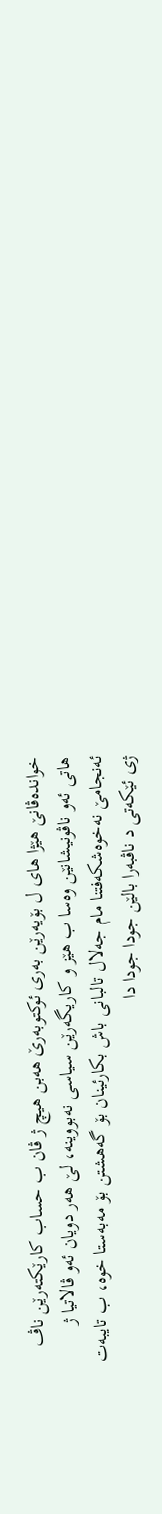خوانده‌ڤانێ هێژا های ل بۆیه‌رێن به‌ری ئوكتوبه‌رێ هه‌بن هیچ ژ ڤان ب حساب كارێكته‌رێن ناڤ هاتی ئه‌و ناڤونیشانێن وه‌سا ب هێز و كاریگه‌رێن سیاسی نه‌بووینه‌، لێ هه‌ر دویان ئه‌و ڤالاتیا ژ ئه‌نجامێ نه‌خوه‌شكه‌فتنا مام جه‌لال تالبانی باش بكارئینان بۆ گه‌هشتن بۆ مه‌به‌ستا خوه‌، ب تایبه‌ت ژی ئێكه‌تی د ناڤبه‌را بالێن جودا جودا دا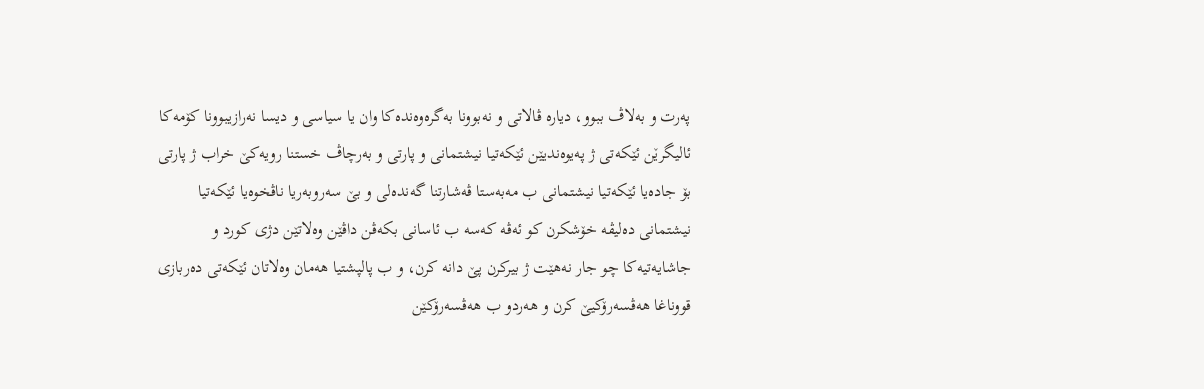په‌رت و به‌لاڤ ببوو، دیاره‌ ڤالاتی و نه‌بوونا به‌گره‌وه‌نده‌كا وان یا سیاسی و دیسا نه‌رازیبوونا كۆمه‌كا ئالیگرێن ئێكه‌تی ژ په‌یوه‌ندیێن ئێكه‌تیا نیشتمانی و پارتی و به‌رچاڤ خستنا رویه‌كێ خراب ژ پارتی بۆ جاده‌یا ئێكه‌تیا نیشتمانی ب مه‌به‌ستا ڤه‌شارتنا گه‌نده‌لی و بێ سه‌روبه‌ریا ناڤخوه‌یا ئێكه‌تیا نیشتمانی ده‌لیڤه‌ خۆشكرن كو ئه‌ڤه‌ كه‌سه‌ ب ئاسانی بكه‌ڤن داڤێن وه‌لاتێن دژی كورد و جاشایه‌تیه‌كا چو جار نه‌هێت ژ بیركرن پێ دانه‌ كرن، و ب پالپشتیا هه‌مان وه‌لاتان ئێكه‌تی ده‌ربازی قووناغا هه‌ڤسه‌رۆكیێ كرن و هه‌ردو ب هه‌ڤسه‌رۆكێن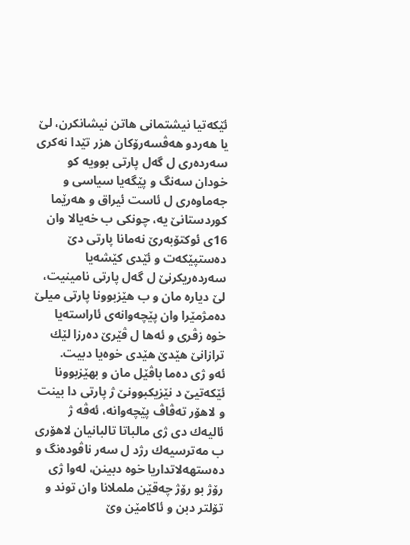ئێكه‌تیا نیشتمانی هاتن نیشانكرن، لێ یا هه‌ردو هه‌ڤسه‌رۆكان هزر تێدا نه‌كری سه‌رده‌ری ل گه‌ل پارتی بوویه‌ كو خودان سه‌نگ و پێگه‌یا سیاسی و جه‌ماوه‌ری ل ئاست ئیراق و هه‌رێما كوردستانێ یه‌، چونكی ب خه‌یالا وان 16ی ئوكتۆبه‌رێ نه‌مانا پارتی دێ ده‌ستپێكه‌ت و ئێدی كێشه‌یا سه‌رده‌ریكرنێ ل گه‌ل پارتی نامینیت، لێ دیاره‌ مان و ب هێزبوونا پارتی میلێ ده‌مژمێرا وان پێچه‌وانه‌ی ئاراسته‌یا خوه‌ زڤری و ئه‌ها ل ڤێرێ ده‌رزا لێك ترازانێ هێدێ هێدی خوه‌یا دبیت.
ئه‌و ژی ده‌ما باڤێل مان و بهێزبوونا ئێكه‌تیێ د نێزیكبوونێ ژ پارتی دا بینت و لاهۆر ته‌ڤاڤ پێچه‌وانه‌، ئه‌ڤه‌ ژ ئالیه‌ك دی ژی مالباتا تالبانیان لاهۆری ب مه‌ترسیه‌ك رژد ل سه‌ر ناڤوده‌نگ و ده‌ستهه‌لاتداریا خوه‌ دبینن، له‌وا ژی رۆژ بو رۆژ چه‌قێن ململانا وان توند و تۆلتر دبن و ئاكامێن وێ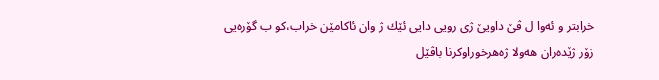خرابتر و ئه‌وا ل ڤێ داویێ ژی رویی دایی ئێك ژ وان ئاكامێن خراب،كو ب گۆره‌یى زۆر ژێده‌ران هه‌ولا ژه‌هرخوراوكرنا باڤێل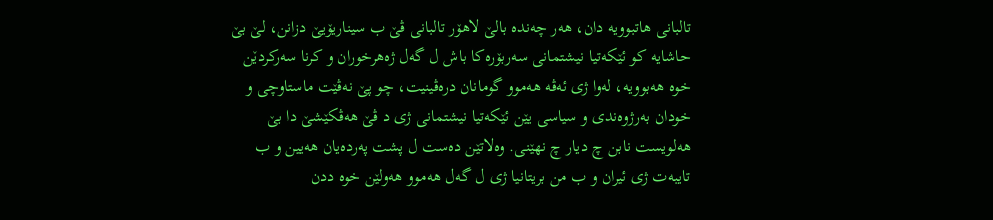تالبانی هاتبوویه‌ دان، هه‌ر چه‌نده‌ بالێ لاهۆر تالبانی ڤێ ب سیناریۆیێ دزانن، لێ بێ حاشایه‌ كو ئێكه‌تیا نیشتمانی سه‌ربۆره‌كا باش ل گه‌ل ژه‌هرخوران و كرنا سه‌ركردێن خوه‌ هه‌بوویه‌، له‌وا ژی ئه‌ڤه‌ هه‌موو گومانان دره‌ڤینیت، چو پێ نه‌ڤێت ماستاوچی و خودان به‌رژوه‌ندی و سیاسی یێن ئێكه‌تیا نیشتمانی ژی د ڤێ هه‌ڤكێشێ دا بێ هه‌لویست نابن چ دیار چ نهێنی. وه‌لاتێن ده‌ست ل پشت په‌رده‌یان هه‌یین و ب تایبه‌ت ژی ئیران و ب من بریتانیا ژی ل گه‌ل هه‌موو هه‌ولێن خوه‌ ددن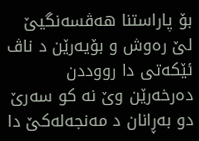بۆ پاراستنا هه‌ڤسه‌نگیێ لێ ره‌وش و بۆیه‌رێن د ناڤ ئێكه‌تی دا رووددن ده‌رخه‌رێن وێ نه‌ كو سه‌رێ دو به‌ڕانان د مه‌نجه‌له‌كێ دا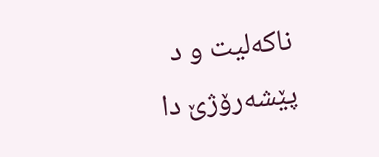ناكه‌لیت و د پێشه‌رۆژێ دا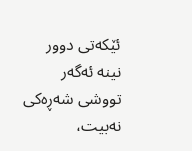ئێكه‌تی دوور نینه‌ ئه‌گه‌ر تووشی شه‌ڕه‌كی نه‌بیت،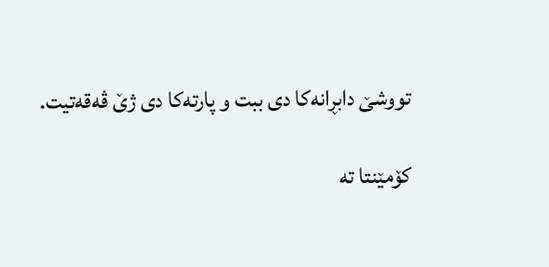تووشێ دابڕانه‌كا دی ببت و پارته‌كا دی ژێ ڤه‌قه‌تیت.

کۆمێنتا تە